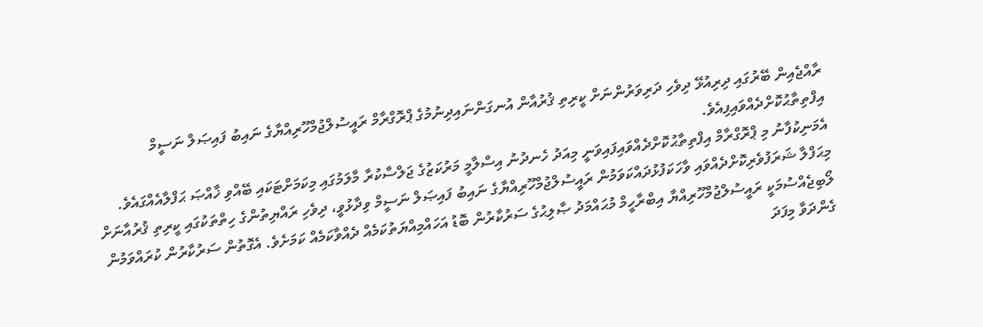ރާއްޖެއިން ބޭރުގައި ދިރިއުޅޭ ދިވެހި ދަރިވަރުންނަށް ކީރިތި ޤުރުއާން އުނގަންނައިދިނުމުގެ ޕްރޮގްރާމް ރައީސުލްޖުމްހޫރިއްޔާގެ ނައިބު ފައިޞަލް ނަސީމް އިފްތިތާޙުކޮށްދެއްވައިފިއެވެ.
އެމަނިކުފާނު މި ޕްރޮގްރާމް އިފްތިތާޙުކޮށްދެއްވައިފައިވަނީ މިއަދު ހެނދުނު އިސްލާމީ މަރުކަޒުގެ ޖަލްސާކުރާ މާލަމުގައި މިކަމަށްޓަކައި ބޭއްވި ޚާއްޞަ ޙަފްލާއެއްގައެވެ.
މިޙަފްލާ ޝަރަފުވެރިކޮށްދެއްވައި ވާހަކަފުޅުދައްކަވަމުން ރައީސުލްޖުމްހޫރިއްޔާގެ ނައިބު ފައިޞަލް ނަސީމް ވިދާޅުވީ، ދިވެހި ރައްޔިތުންގެ ހިތްތަކުގައި ކީރިތި ޤުރުއާނަށް ލޯބިޖެއްސުމަކީ ރައީސުލްޖުމްހޫރިއްޔާ އިބްރާހީމް މުޙައްމަދު ޞާލިޙުގެ ސަރުކާރުން ބޮޑު އަހައްމިއްޔަތުކަމެއް ދެއްވާކަމެއް ކަމަށެވެ. އެގޮތުން ސަރުކާރުން ކުރައްވަމުން ގެންދަވާ މިފަދަ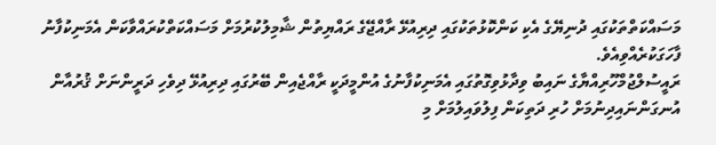މަސައްކަތްތަކުގައި ދުނިޔޭގެ އެކި ކަންކޮޅުތަކުގައި ދިރިއުޅޭ ރާއްޖޭގެ ރައްޔިތުން ޝާމިލުކުރުމަށް މަސައްކަތްކުރައްވާކަން އެމަނިކުފާނު ފާހަގަކުރެއްވިއެވެ.
ރައީސުލްޖުމްހޫރިއްޔާގެ ނައިބު ވިދާޅުވިގޮތުގައި އެމަނިކުފާނުގެ އުންމީދަކީ ރާއްޖެއިން ބޭރުގައި ދިރިއުޅޭ ދިވެހި ދަރީންނަށް ޤުރުއާން އުނގަންނައިދިނުމަށް ހުރި ދަތިކަން ފިލުވައިލުމަށް މި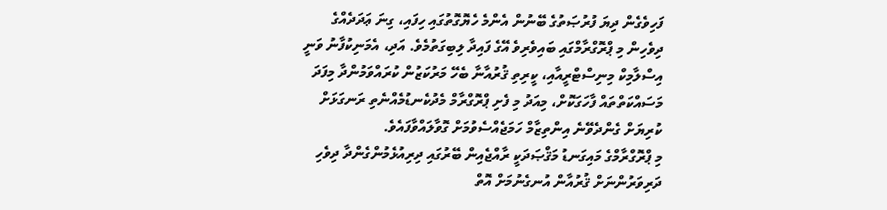ފަހިވެގެން ދިޔަ ފުރުޞަތުގެ ބޭނުން އެންމެ ހެޔޮގޮތުގައި ހިފައި، ގިނަ ޢަދަދެއްގެ ދިވެހިން މި ޕްރޮގްރާމްގައި ބައިވެރިވެ އޭގެ ފައިދާ ލިބިގަތުމެވެ. އަދި، އެމަނިކުފާނު ވަނީ އިސްލާމިކް މިނިސްޓްރީއާއި، ކީރިތި ޤުރުއާނާ ބެހޭ މަރުކަޒުން ކުރައްވަމުންދާ މިފަދަ މަސައްކަތްތައް ފާހަގަކޮށް، މިއަދު މި ފެށި ޕްރޮގްރާމް މެދުކެނޑުމެއްނެތި ރަނގަޅަށް ކުރިޔަށް ގެންދެވޭނެ އިންތިޒާމް ހަމަޖެއްސެވުމަށް ގޮވާލައްވާފައެވެ.
މި ޕްރޮގްރާމްގެ މައިގަނޑު މަޤްޞަދަކީ ރާއްޖެއިން ބޭރުގައި ދިރިއުޅެމުންގެންދާ ދިވެހި ދަރިވަރުންނަށް ޤުރުއާން އުނގެނުމަށް އޮތް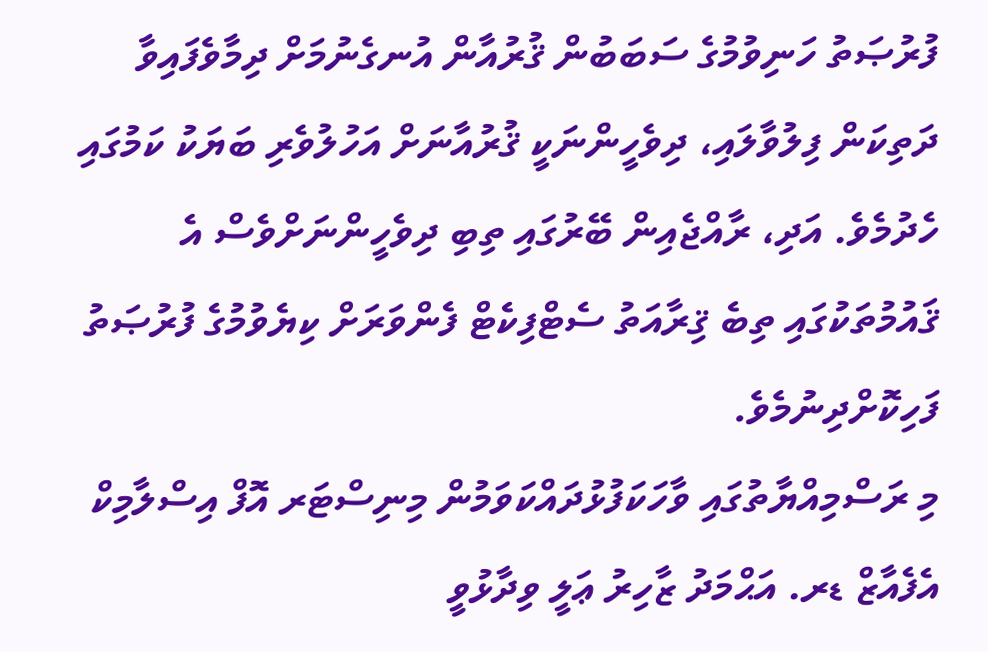ފުރުޞަތު ހަނިވުމުގެ ސަބަބުން ޤުރުއާން އުނގެނުމަށް ދިމާވެފައިވާ ދަތިކަން ފިލުވާލައި، ދިވެހީންނަކީ ޤުރުއާނަށް އަހުލުވެރި ބަޔަކު ކަމުގައި ހެދުމެވެ. އަދި، ރާއްޖެއިން ބޭރުގައި ތިބި ދިވެހީންނަށްވެސް އެ ޤައުމުތަކުގައި ތިބެ ޤިރާއަތު ސެޓްފިކެޓް ފެންވަރަށް ކިޔެވުމުގެ ފުރުޞަތު ފަހިކޮށްދިނުމެވެ.
މި ރަސްމިއްޔާތުގައި ވާހަކަފުޅުދައްކަވަމުން މިނިސްޓަރ އޮފް އިސްލާމިކް އެފެއާޒް ޑރ. އަޙްމަދު ޒާހިރު ޢަލީ ވިދާޅުވީ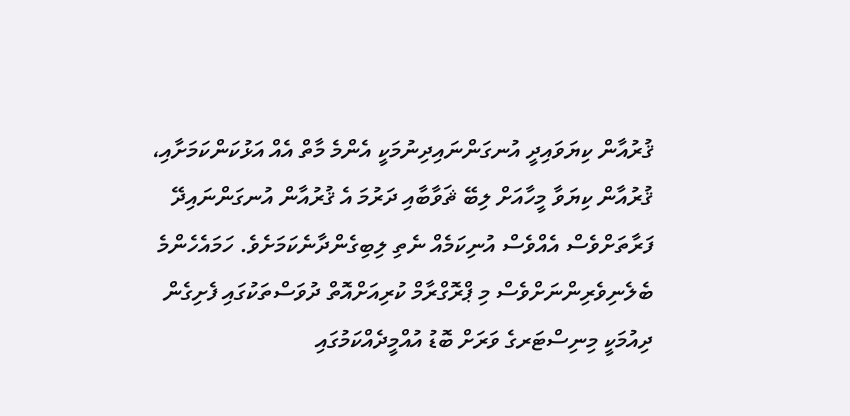ޤުރުއާން ކިޔަވައިދީ އުނގަންނައިދިނުމަކީ އެންމެ މާތް އެއް އަޅުކަންކަމަށާއި، ޤުރުއާން ކިޔަވާ މީހާއަށް ލިބޭ ޘަވާބާއި ދަރުމަ އެ ޤުރުއާން އުނގަންނައިދޭ ފަރާތަށްވެސް އެއްވެސް އުނިކަމެއް ނެތި ލިބިގެންދާނެކަމަށެވެ. ހަމައެހެންމެ ބެލެނިވެރިންނަށްވެސް މި ޕްރޮގްރާމް ކުރިއަށްއޮތް ދުވަސްތަކުގައި ފެށިގެން ދިއުމަކީ މިނިސްޓަރގެ ވަރަށް ބޮޑު އުއްމީދެއްކަމުގައި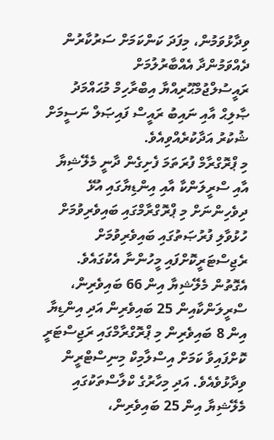ވިދާޅުވަމުން، މިފަދަ ކަންކަމަށް ސަރުކާރުން ދެއްވަމުންދާ އެއްބާރުލުމަށް ރައީސުލްޖުމްޙޫރިއްޔާ އިބްރާހިމް މުޙައްމަދު ޞާލިޙް އާއި ނައިބު ރައީސް ފައިޞަލް ނަސީމަށް ޝުކުރު އަދާކުރެއްވިއެވެ.
މި ޕްރޮގްރާމް ފުރަތަމަ ފެށިގެން ދާނީ މެލޭޝިޔާ އާއި ސްރީލަންކާ އާއި އިންޑިޔާގައި އުޅޭ ދިވެހިންނަށް މި ޕްރޮގްރާމްގައި ބައިވެރިވުމަށް ހުޅުވާލި ފުރުޞަތުގައި ބައިވެރިވުމަށް ރެޖިސްޓަރީކޮށްފައި މީހުންނާ އެކުގައެވެ.
އެގޮތުން މެލޭޝިޔާ އިން 66 ބައިވެރިން، ސްރީލަންކާއިން 25 ބައިވެރިން އަދި އިންޑިޔާ އިން 8 ބައިވެރިން މި ޕްރޮގްރާމްގައި ރަޖިސްޓަރީ ކޮށްފައިވާ ކަމަށް އިސްލާމިކް މިނިސްޓްރީން ވިދާޅުވެއެވެ. އަދި މިހާރުގެ ކްލާސްތަކުގައި މެލޭޝިޔާ އިން 25 ބައިވެރިން،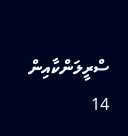ސްރީލަންކާއިން 14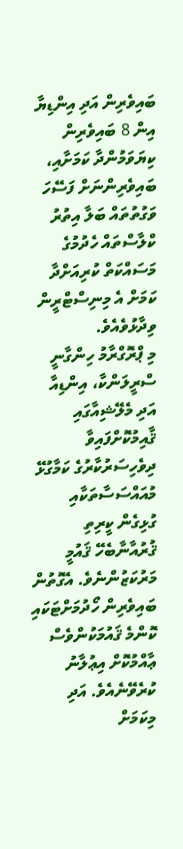ބައިވެރިން އަދި އިންޑިޔާ އިން 8 ބައިވެރިން ކިޔަވަމުންދާ ކަމަށާއި، ބައިވެރިންނަށް ފަސޭހަ ވަގުތުތައް ބަލާ އިތުރު ކްލާސްތައް ހެދުމުގެ މަސައްކަތް ކުރިއަށްދާ ކަމަށް އެ މިނިސްޓްރީން ވިދާޅުވެއެވެ.
މި ޕްރޮގްރާމު ހިންގާނީ ސްރީލަންކާ، އިންޑިއާ އަދި މެލޭޝިއާގައި ޤާއިމުކޮށްފައިވާ ދިވެހިސަރުކާރުގެ ކަމާގުޅޭ މުއައްސަސާތަކާއި ގުޅިގެން ކީރިތި ޤުރުއާނާބެހޭ ޤައުމީ މަރުކަޒުންނެވެ. އެގޮތުން ބައިވެރިން ހޯދުމަށްޓަކައި ކޮންމެ ޤައުމަކުންވެސް ޢާއްމުކޮށް އިޢުލާނު ކުރެވޭނެއެވެ. އަދި މިކަމަށް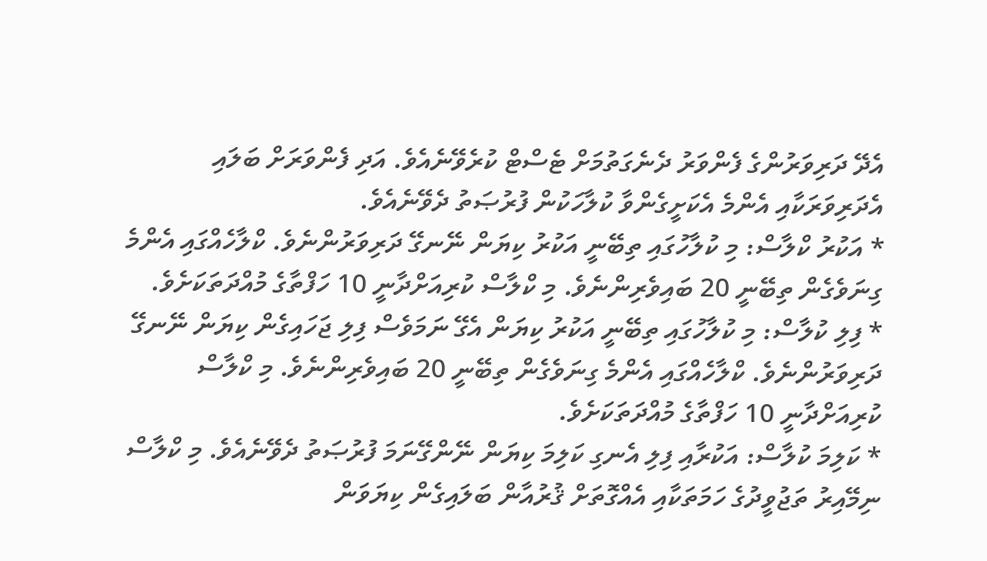އެދޭ ދަރިވަރުންގެ ފެންވަރު ދެނެގަތުމަށް ޓެސްޓް ކުރެވޭނެއެވެ. އަދި ފެންވަރަށް ބަލައި އެދަރިވަރަކާއި އެންމެ އެކަށީގެންވާ ކުލާހަކުން ފުރުޞަތު ދެވޭނެއެވެ.
* އަކުރު ކްލާސް: މި ކުލާހުގައި ތިބޭނީ އަކުރު ކިޔަން ނޭނގޭ ދަރިވަރުންނެވެ. ކްލާހެއްގައި އެންމެ ގިނަވެގެން ތިބޭނީ 20 ބައިވެރިންނެވެ. މި ކްލާސް ކުރިއަށްދާނީ 10 ހަފްތާގެ މުއްދަތަކަށެވެ.
* ފިލި ކުލާސް: މި ކުލާހުގައި ތިބޭނީ އަކުރު ކިޔަން އެގޭ ނަމަވެސް ފިލި ޖަހައިގެން ކިޔަން ނޭނގޭ ދަރިވަރުންނެވެ. ކްލާހެއްގައި އެންމެ ގިނަވެގެން ތިބޭނީ 20 ބައިވެރިންނެވެ. މި ކްލާސް ކުރިއަށްދާނީ 10 ހަފްތާގެ މުއްދަތަކަށެވެ.
* ކަލިމަ ކުލާސް: އަކުރާއި ފިލި އެނގި ކަލިމަ ކިޔަން ނޭންގޭނަމަ ފުރުޞަތު ދެވޭނެއެވެ. މި ކްލާސް ނިމޭއިރު ތަޖުވީދުގެ ހަމަތަކާއި އެއްގޮތަށް ޤުރުއާން ބަލައިގެން ކިޔަވަން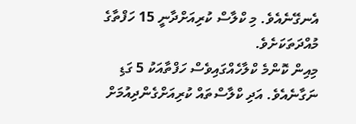އެނގޭނެއެވެ. މި ކްލާސް ކުރިއަށްދާނީ 15 ހަފްތާގެ މުއްދަތަކަށެވެ.
މިއިން ކޮންމެ ކްލާހެއްގައިވެސް ހަފްތާއަކު 5 ގަޑި ނަގާނެއެވެ. އަދި ކްލާސްތައް ކުރިއަށްގެންދިއުމަށް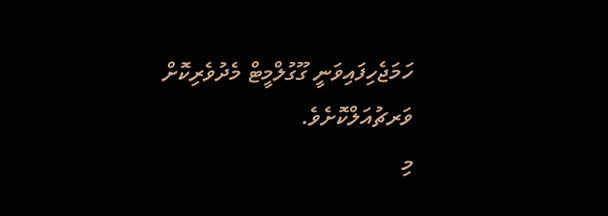ހަމަޖެހިފައިވަނީ ގޫގުލްމީޓް މެދުވެރިކޮށް ވަރޗުއަލްކޮށެވެ.
މި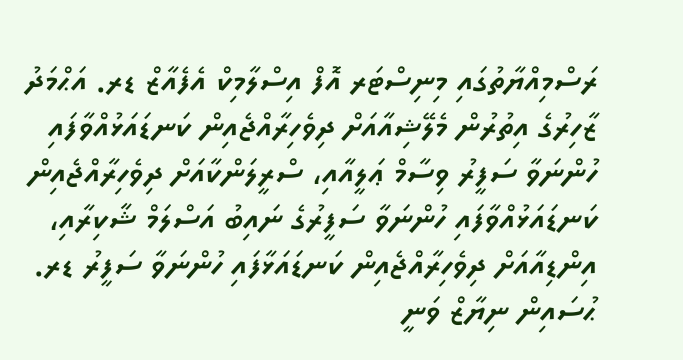ރަސްމިއްޔާތުގައި މިނިސްޓަރ އޮފް އިސްލާމިކް އެފެއާޒް ޑރ. އަޙްމަދު ޒާހިރުގެ އިތުރުން މެލޭޝިއާއަށް ދިވެހިރާއްޖެއިން ކަނޑައަޅުއްވާފައި ހުންނަވާ ސަފީރު ވިސާމް ޢަލީއާއި، ސްރީލަންކާއަށް ދިވެހިރާއްޖެއިން ކަނޑައަޅުއްވާފައި ހުންނަވާ ސަފީރުގެ ނައިބު އަސްލަމް ޝާކިރާއި، އިންޑިއާއަށް ދިވެހިރާއްޖެއިން ކަނޑައަޅާފައި ހުންނަވާ ސަފީރު ޑރ. ޙުސައިން ނިޔާޒް ވަނީ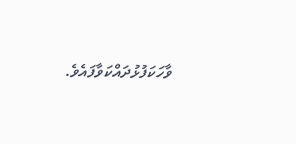ވާހަކަފުޅުދައްކަވާފައެވެ.